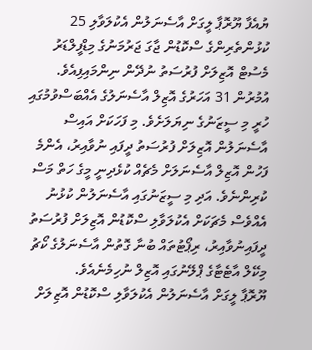ޔުއެފާ ޔޫރޮޕާ ލީގަށް އާސެނަލުން އެކުލަވާލި 25 ކުޅުންތެރިންގެ ސްކޮޑުން ޖާގަ ޖަރުމަނުގެ މިޑްފީލްޑަރު މެސުޓް އޮޒިލަށް ފުރުސަތު ނުދޭން ނިންމައިފިއެވެ.
އުމުރުން 31 އަހަރުގެ އޮޒިލް އާސެނަލުގެ އެއްބަސްވުމުގައި ހުރީ މި ސީޒަނުގެ ނިޔަލަށެވެ. މި ފަހަކަށް އައިސް އާސެނަލުން އޮޒިލަށް ފުރުސަތު ދީފައި ނުވާއިރު، އެންމެ ފަހުން އޮޒިލް އާސެނަލަށް މެޗެއް ކުޅެދިނީ މީގެ ހަތް މަސް ކުރިންނެވެ. އަދި މި ސީޒަނުގައި އާސެނަލުން ކުޅުނު އެއްވެސް މެޗަކަށް އެކުލަވާލި ސްކޮޑުން އޮޒިލަށް ފުރުސަތު ދީފައިނުވާއިރު، ރިޕޯޓުތައް ބުނާ ގޮތުން އާސެނަލުގެ ކޯޗު މިކޭލް އާޓެޓާގެ ޕްލޭނުގައި އޮޒިލް ނުހިމެނެއެވެ.
ޔޫރޮޕާ ލީގަށް އާސެނަލުން އެކުލަވާލި ސްކޮޑުން އޮޒިލަށް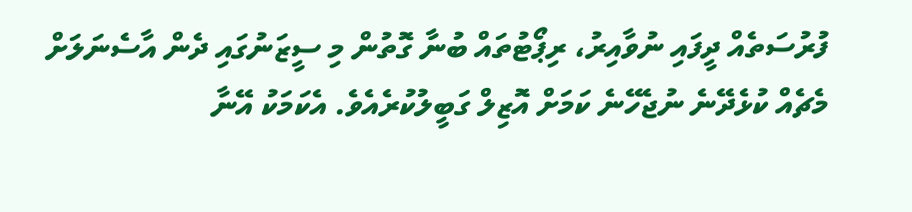ފުރުސަތެއް ދީފައި ނުވާއިރު، ރިޕޯޓުތައް ބުނާ ގޮތުން މި ސީޒަނުގައި ދެން އާސެނަލަށް މެޗެއް ކުޅެދޭނެ ނުޖެހޭނެ ކަމަށް އޮޒިލް ގަބީލުކުރެއެވެ. އެކަމަކު އޭނާ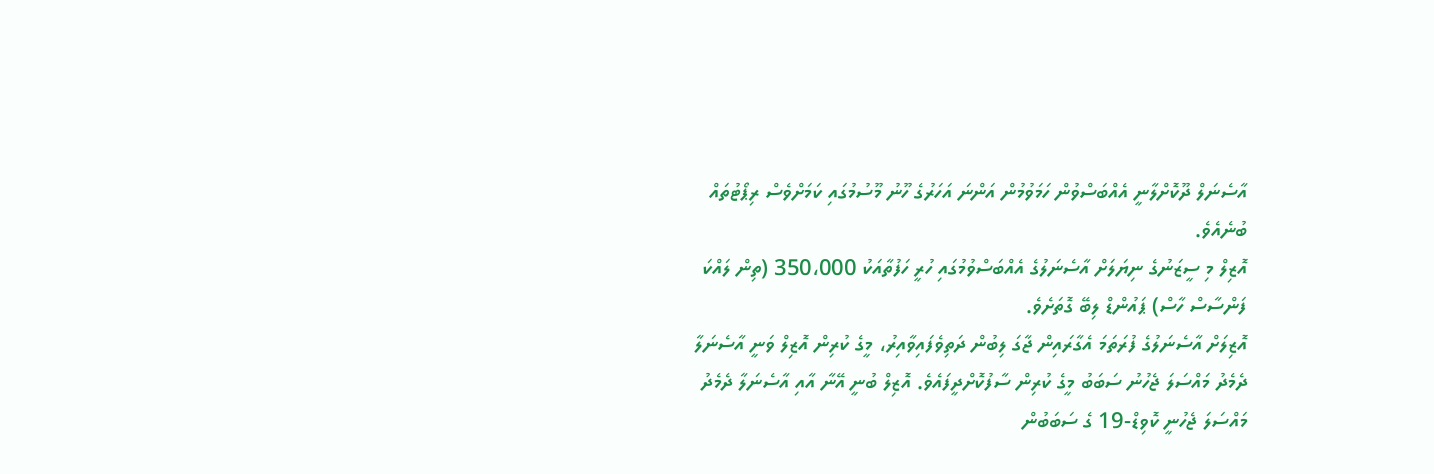އާސެނަލް ދޫކޮށްލާނީ އެއްބަސްވުން ހަމަވުމުން އަންނަ އަހަރުގެ ހޫނު މޫސުމުގައި ކަމަށްވެސް ރިޕޯޓުތައް ބުނެއެވެ.
އޮޒިލް މި ސީޒަނުގެ ނިޔަލަށް އާސެނަލުގެ އެއްބަސްވުމުގައި ހުރީ ހަފުތާއަކު 350،000 (ތިން ލައްކަ ފަންސާސް ހާސް) ޕައުންޑް ލިބޭ ގޮތަށެވެ.
އޮޒިލަށް އާސެނަލުގެ ފުރަތަމަ އެގާރައިން ޖާގަ ލިބުން ދަތިވެފައިވާއިރު، މީގެ ކުރިން އޮޒިލް ވަނީ އާސެނަލާ ދެމެދު މައްސަލަ ޖެހުނު ސަބަބު މީގެ ކުރިން ސާފުކޮށްދީފައެވެ. އޮޒިލް ބުނީ އޭނާ އާއި އާސެނަލާ ދެމެދު މައްސަލަ ޖެހުނީ ކޮވިޑް-19 ގެ ސަބަބުން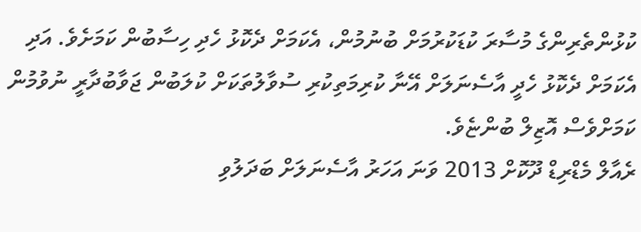ކުޅުންތެރިންގެ މުސާރަ ކުޑަކުރުމަށް ބުނުމުން، އެކަމަށް ދެކޮޅު ހެދި ހިސާބުން ކަމަށެވެ. އަދި އެކަމަށް ދެކޮޅު ހެދީ އާސެނަލަށް އޭނާ ކުރިމަތިކުރި ސުވާލުތަކަށް ކުލަބުން ޖަވާބުދާރީ ނުވުމުން ކަމަށްވެސް އޮޒިލް ބުންޏެވެ.
ރެއާލް މެޑްރިޑް ދޫކޮށް 2013 ވަނަ އަހަރު އާސެނަލަށް ބަދަލުވި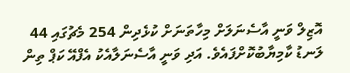އޮޒިލް ވަނީ އާސެނަލަށް މިހާތަނަށް ކުޅެދިން 254 މެޗުގައި 44 ލަނޑު ކާމިޔާބުކޮށްފައެވެ. އަދި ވަނީ އާސެނަލާއެކު އެފްއޭ ކަޕް ތިން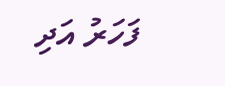ފަހަރު އަދި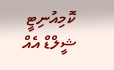ކޮމިއުނިޓީ ޝީލްޑް އެއް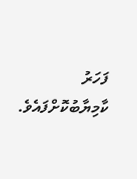ފަހަރު ކާމިޔާބުކޮށްފައެވެ.